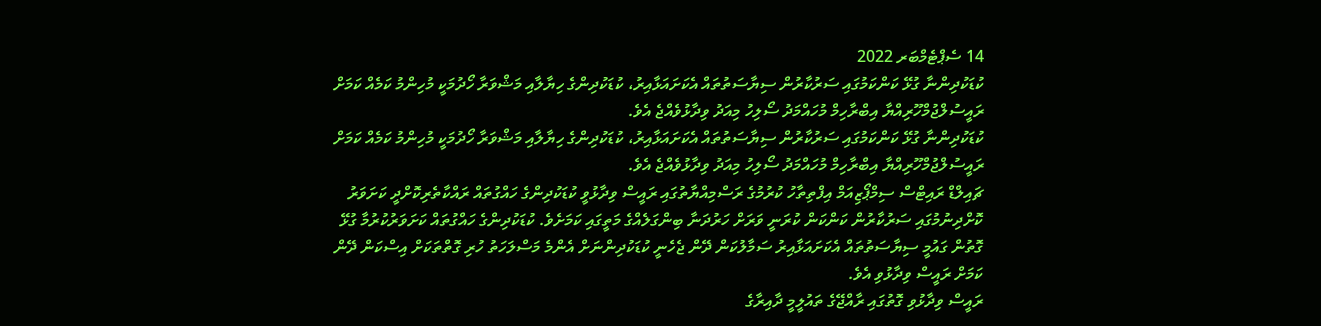14 ސެޕްޓެމްބަރ 2022
ކުޑަކުދިންނާ ގުޅޭ ކަންކަމުގައި ސަރުކާރުން ސިޔާސަތުތައް އެކަށައަޅާއިރު، ކުޑަކުދިންގެ ހިޔާލާއި މަޝްވަރާ ހޯދުމަކީ މުހިންމު ކަމެއް ކަމަށް ރައީސުލްޖުމްހޫރިއްޔާ އިބްރާހިމް މުހައްމަދު ސޯލިހު މިއަދު ވިދާޅުވެއްޖެ އެވެ.
ކުޑަކުދިންނާ ގުޅޭ ކަންކަމުގައި ސަރުކާރުން ސިޔާސަތުތައް އެކަށައަޅާއިރު، ކުޑަކުދިންގެ ހިޔާލާއި މަޝްވަރާ ހޯދުމަކީ މުހިންމު ކަމެއް ކަމަށް ރައީސުލްޖުމްހޫރިއްޔާ އިބްރާހިމް މުހައްމަދު ސޯލިހު މިއަދު ވިދާޅުވެއްޖެ އެވެ.
ޗައިލްޑް ރައިޓްސް ސިމްޕޯޒިއަމް އިފްތިތާހު ކުރުމުގެ ރަސްމިއްޔާތުގައި ރައީސް ވިދާޅުވީ ކުޑަކުދިންގެ ހައްގުތައް ރައްކާތެރިކޮށްދީ ކަށަވަރު ކޮށްދިނުމުގައި ސަރުކާރުން ކަންކަން ކުރަނީ ވަރަށް ހަރުދަނާ ބިންގަލެއްގެ މަތީގައި ކަމަށެވެ. ކުޑަކުދިންގެ ހައްގުތައް ކަށަވަރުކުރުމާ ގުޅޭ ގޮތުން ގައުމީ ސިޔާސަތުތައް އެކަށައަޅާއިރު ސަމާލުކަން ދޭން ޖެހެނީ ކުޑަކުދިންނަށް އެންމެ މަސްލަހަތު ހުރި ގޮތްތަކަށް އިސްކަން ދޭން ކަމަށް ރައީސް ވިދާޅުވި އެވެ.
ރައީސް ވިދާޅުވި ގޮތުގައި ރާއްޖޭގެ ތައުލީމީ ދާއިރާގެ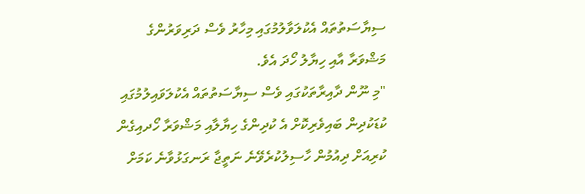ސިޔާސަތުތައް އެކުލަވާލުމުގައި މިހާރު ވެސް ދަރިވަރުންގެ މަޝްވަރާ އާއި ހިޔާލު ހޯދަ އެވެ.
"މި ނޫން ދާއިރާތަކުގައި ވެސް ސިޔާސަތުތައް އެކުލަވައިލުމުގައި ކުޑަކުދިން ބައިވެރިކޮށް އެ ކުދިންގެ ހިޔާލާއި މަޝްވަރާ ހޯދއިގެން ކުރިއަށް ދިއުމުން ހާސިލުކުރެވޭނެ ނަތީޖާ ރަނގަޅުވާނެ ކަމަށް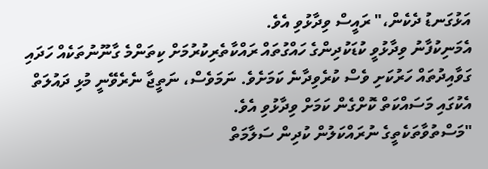އަޅުގަނޑު ދެކެން،" ރައީސް ވިދާޅުވި އެވެ.
އެމަނިކުފާނު ވިދާޅުވީ ކުޑަކުދިންގެ ހައްގުތައް ރައްކާތެރިކުރުމަށް ކިތަންމެ ގާނޫނުތަކެއް ހަދައި ގަވާއިދުތައް ހަރުކަށި ވެސް ކުރެވިދާނެ ކަމަށެވެ. ނަމަވެސް، ނަތީޖާ ނެރެވޭނީ މުޅި ދައުލަތް އެކުގައި މަސައްކަތް ކޮށްގެން ކަމަށް ވިދާޅުވި އެވެ.
"މަސްތުވާތަކެތީގެ ނުރައްކަލުން ކުދިން ސަލާމަތް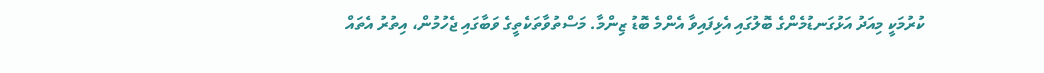ކުރުމަކީ މިއަދު އަޅުގަނޑުމެންގެ ބޮލުގައި އެޅިފައިވާ އެންމެ ބޮޑު ޒިންމާ. މަސްތުވާތަކެތީގެ ވަބާގައި ޖެހުމުން، އިތުރު އެތައް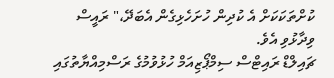ކުށްތަކަކަށް އެ ކުދިން ހުށަހެޅިގެން އެބަދޭ،" ރައީސް ވިދާޅުވި އެވެ.
ޗައިލްޑް ރައިޓްސް ސިމްޕޯޒިއަމް ހުޅުވުމުގެ ރަސްމިއްޔާތުގައި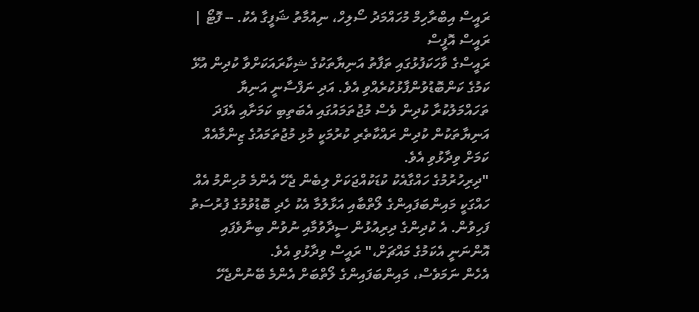ރައީސް އިބްރާހިމް މުހައްމަދު ސޯލިހް، ނިއުމާތު ޝަފީގާ އެކު. -- ފޮޓޯ | ރައީސް އޮފީސް
ރައީސްގެ ވާހަކަފުޅުގައި ތަފާތު އަނިޔާތަކުގެ ޝިކާރައަކަށްވާ ކުދިން އުޅޭ ކަމުގެ ކަންބޮޑުވުންފާޅުކުރެއްވި އެވެ. އަދި ނަފްސާނީ އަނިޔާ ތަހައްމަލުކުރާ ކުދިން ވެސް މުޖުތަމައުގައި އެބަތިބި ކަމަށާއި އެފަދަ އަނިޔާތަކުން ކުދިން ރައްކާތެރި ކުރުމަކީ މުޅި މުޖުތަމައުގެ ޒިންމާއެއް ކަމަށް ވިދާޅުވި އެވެ.
"ދިރިހުރުމުގެ ހައްގާއެކު ކުޑަކުއްޖަކަށް ލިބެން ޖެހޭ އެންމެ މުހިންމު އެއް ހައްގަކީ މައިންބަފައިންގެ ލޯތްބާއި އަޅާލުމާ އެކު ހެދި ބޮޑުވުމުގެ ފުރުސަތު ފަހިވުން. އެ ކުދިންގެ ދިރިއުޅުން ސީދާވުމާއި ނުވުން ބިނާވެފައި އޮންނަނީ އެކަމުގެ މައްޗަށް،" ރައީސް ވިދާޅުވި އެވެ.
އެހެން ނަމަވެސް، މައިންބަފައިންގެ ލޯތްބަށް އެންމެ ބޭނުންޖެހޭ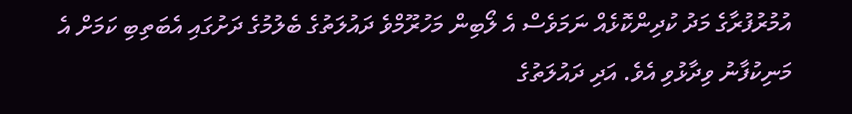އުމުރުފުރާގެ މަދު ކުދިންކޮޅެއް ނަމަވެސް އެ ލޯބިން މަހުރޫމްވެ ދައުލަތުގެ ބެލުމުގެ ދަށުގައި އެބަތިބި ކަމަށް އެ މަނިކުފާނު ވިދާޅުވި އެވެ. އަދި ދައުލަތުގެ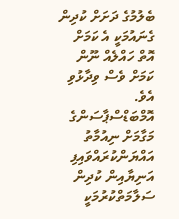ބެލުމުގެ ދަށަށް ކުދިން ގެނައުމަކީ އެ ކަމަށް އޮތް ހައްލެއް ނޫން ކަމަށް ވެސް ވިދާޅުވި އެވެ.
އޮމްބަޑްސްޕާސަންގެ މަގާމަށް ނިއުމާތު އައްޔަންކުރައްވައިފި
އަނިޔާއިން ކުދިން ސަލާމަތްކުރުމަކީ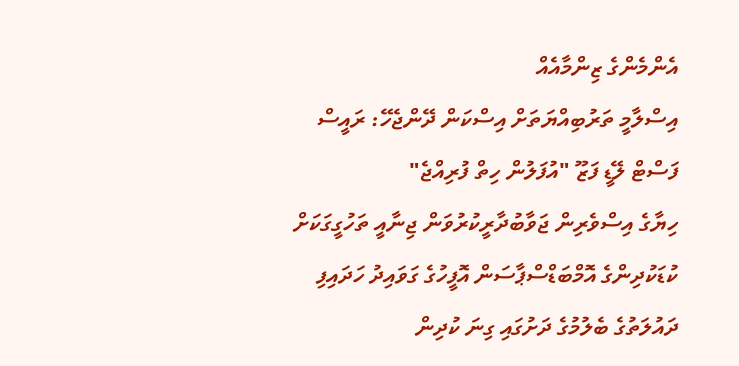އެންމެންގެ ޒިންމާއެއް
އިސްލާމީ ތަރުބިއްޔަތަށް އިސްކަން ދޭންޖެހޭ: ރައީސް
ފަސްޓް ލޭޑީ ފަޒޫ "އުފަލުން ހިތް ފުރިއްޖެ"
ހިޔާގެ އިސްވެރިން ޖަވާބުދާރީކުރުވަން ޖިނާއީ ތަހުގީގަކަށް
ކުޑަކުދިންގެ އޮމްބަޑްސްޕާސަން އޮފީހުގެ ގަވައިދު ހަދައިފި
ދައުލަތުގެ ބެލުމުގެ ދަށުގައި ގިނަ ކުދިން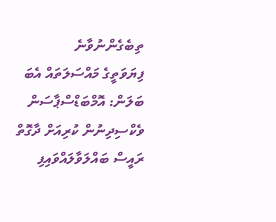ތިބެގެންނުވާނެ
ފިޔަވަތީގެ މައްސަލަތައް އެބަ ބަލަން: އޮމްބަޑްސްޕާސަން
ވެކްސިދިނުން ކުރިއަށް ދާގޮތް ރައީސް ބައްލަވާލައްވައިފި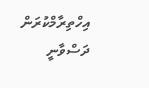އިހްތިރާމްކުރަން ދަސްވާނީ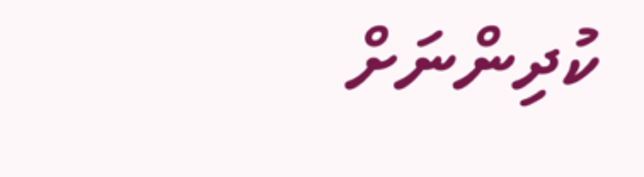ކުދިންނަށް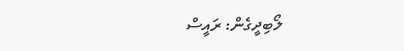ލޯބިދީގެން: ރައީސް